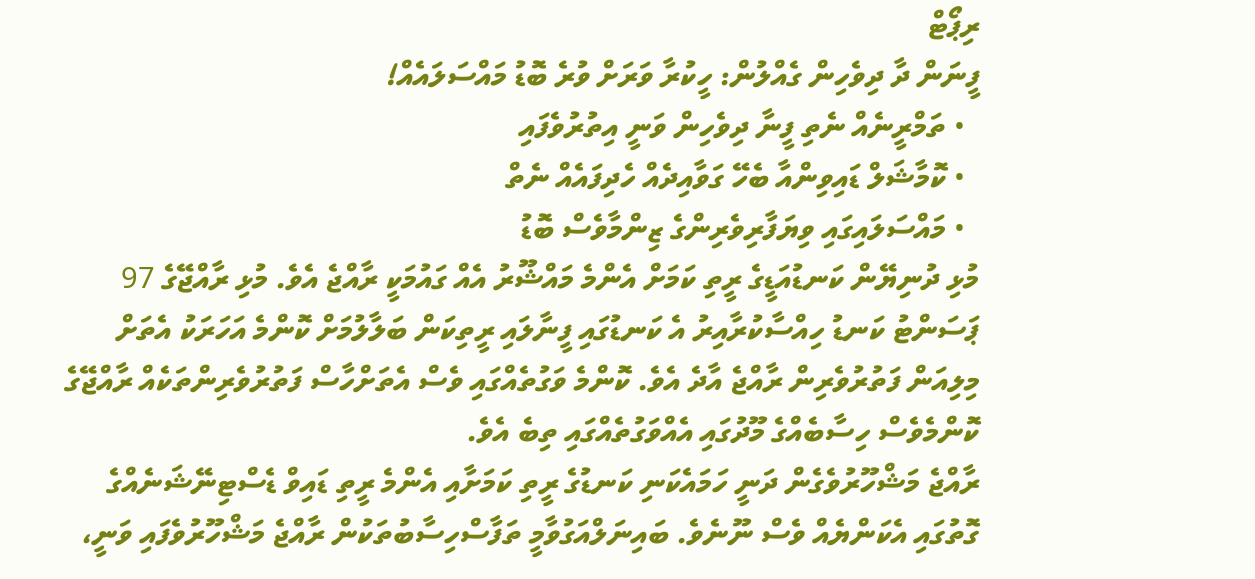ރިޕޯޓް
ފީނަން ދާ ދިވެހިން ގެއްލުން: ހީކުރާ ވަރަށް ވުރެ ބޮޑު މައްސަލައެއް!
  • ތަމްރީނެއް ނެތި ފީނާ ދިވެހިން ވަނީ އިތުރުވެފައި
  • ކޮމާޝަލް ޑައިވިންއާ ބެހޭ ގަވާއިދެއް ހެދިފައެއް ނެތް
  • މައްސަލައިގައި ވިޔަފާރިވެރިންގެ ޒިންމާވެސް ބޮޑު
މުޅި ދުނިޔޭން ކަނޑުއަޑީގެ ރީތި ކަމަށް އެންމެ މައްޝޫރު އެއް ގައުމަކީ ރާއްޖެ އެވެ. މުޅި ރާއްޖޭގެ 97 ޕަސަންޓު ކަނޑު ހިއްސާކުރާއިރު އެ ކަނޑުގައި ފީނާލައި ރީތިކަން ބަލާލުމަށް ކޮންމެ އަހަރަކު އެތަށް މިލިއަން ފަތުރުވެރިން ރާއްޖެ އާދެ އެވެ. ކޮންމެ ވަގުތެއްގައި ވެސް އެތަށްހާސް ފަތުރުވެރިންތަކެއް ރާއްޖޭގެ ކޮންމެވެސް ހިސާބެއްގެ މޫދުގައި އެއްވަގުތެއްގައި ތިބެ އެވެ.
ރާއްޖެ މަޝްހޫރުވެގެން ދަނީ ހަމައެކަނި ކަނޑުގެ ރީތި ކަމަށާއި އެންމެ ރީތި ޑައިވް ޑެސްޓިނޭޝަނެއްގެ ގޮތުގައި އެކަންޔެއް ވެސް ނޫނެވެ. ބައިނަލްއަގުވާމީ ތަފާސްހިސާބުތަކުން ރާއްޖެ މަޝްހޫރުވެފައި ވަނީ،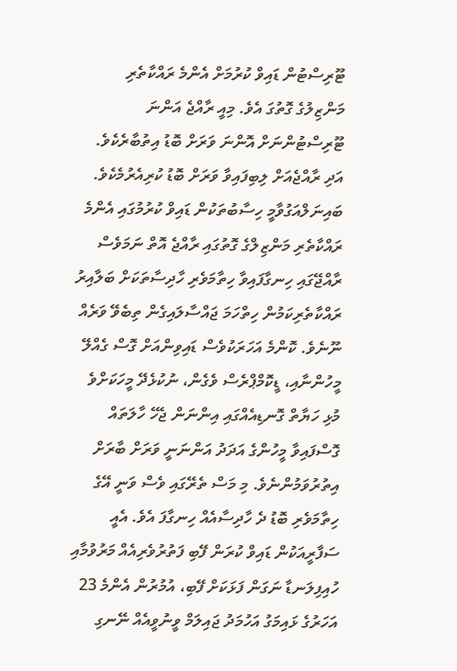ޓޫރިސްޓުން ޑައިވް ކުރުމަށް އެންމެ ރައްކާތެރި މަންޒިލުގެ ގޮތުގަ އެވެ. މިއީ ރާއްޖެ އަންނަ ޓޫރިސްޓުންނަށް އޮންނަ ވަރަށް ބޮޑު އިތުބާރެކެވެ. އަދި ރާއްޖެއަށް ލިބިފައިވާ ވަރަށް ބޮޑު ކުރިއެރުމެކެވެ.
ބައިނަލްއަގުވާމީ ހިސާބުތަކުން ޑައިވް ކުރުމުގައި އެންމެ ރައްކާތެރި މަންޒިލްގެ ގޮތުގައި ރާއްޖެ އޮތް ނަމަވެސް ރާއްޖޭގައި ހިނގާފައިވާ ހިތާމަވެރި ހާދިސާތަކަށް ބަލާއިރު ރައްކާތެރިކަމުން ހިތްހަމަ ޖައްސާލައިގެން ތިބެވޭ ވަރެއް ނޫނެވެ. ކޮންމެ އަހަރަކުވެސް ޑައިވިންއަށް ގޮސް ގެއްލޭ މީހުންނާއި، ޑީކޮމްޕްރެސް ވެގެން، ނުކުޅެދޭ މީހަކަށްވެ މުޅި ހަޔާތް ގޮނޑިއެއްގައި އިންނަން ޖެހޭ ހާލަތައް ގޮސްފައިވާ މީހުންގެ އަދަދު އަންނަނީ ވަރަށް ބާރަށް އިތުރުވަމުންނެވެ. މި މަސް ތެރޭގައި ވެސް ވަނީ އޭގެ ހިތާމަވެރި ބޮޑު ދެ ހާދިސާއެއް ހިނގާފަ އެވެ. އެއީ ސަފާރީއަކުން ޑައިވް ކުރަން ފޭބި ފަތުރުވެރިއެއް މަރުވުމާއި ހުއިފިލަނޑާ ނަގަން ފަޅަކަށް ފޭބި، އުމުރުން އެންމެ 23 އަހަރުގެ ޅައިމަގު އަހުމަދު ޖައިލަމް ވީނުވީއެއް ނޭނގި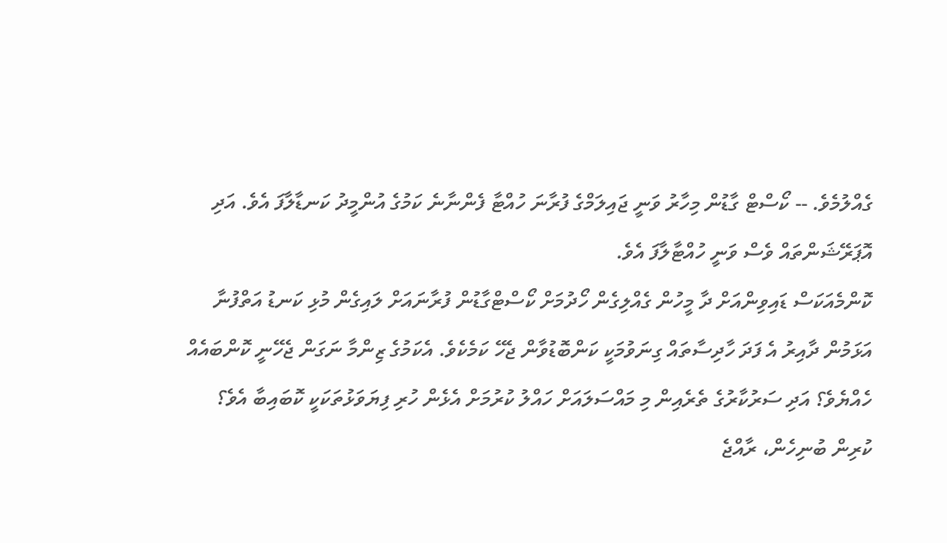ގެއްލުމެވެ. -- ކޯސްޓް ގާޑުން މިހާރު ވަނީ ޖައިލަމްގެ ފުރާނަ ހުއްޓާ ފެންނާނެ ކަމުގެ އުންމީދު ކަނޑާލާފަ އެވެ. އަދި އޮޕަރޭޝަންތައް ވެސް ވަނީ ހުއްޓާލާފަ އެވެ.
ކޮންމެއަކަސް ޑައިވިންއަށް ދާ މީހުން ގެއްލިގެން ހޯދުމަށް ކޯސްޓްގާޑުން ފުރާނައަށް ލައިގެން މުޅި ކަނޑު އަތްފުނާ އަޅަމުން ދާއިރު އެ ފަދަ ހާދިސާތައް ގިނަވުމަކީ ކަންބޮޑުވާން ޖެހޭ ކަމެކެވެ. އެކަމުގެ ޒިންމާ ނަގަން ޖެހޭނީ ކޮންބައެއް ހެއްޔެވެ؟ އަދި ސަރުކާރުގެ ތެރެއިން މި މައްސަލައަށް ހައްލު ކުރުމަށް އެޅެން ހުރި ފިޔަވަޅުތަކަކީ ކޮބައިބާ އެވެ؟
ކުރިން ބުނިހެން، ރާއްޖެ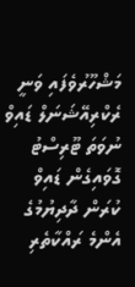މަޝްހޫރުވެފައި ވަނީ ރެކްރިއޭޝަނަލް ޑައިވް ނުވަތަ ޓޫރިސްޓު ގޮވައިގެން ޑައިވް ކުރަން ދާދިޔުމުގެ އެންމެ ރައްކާތެރި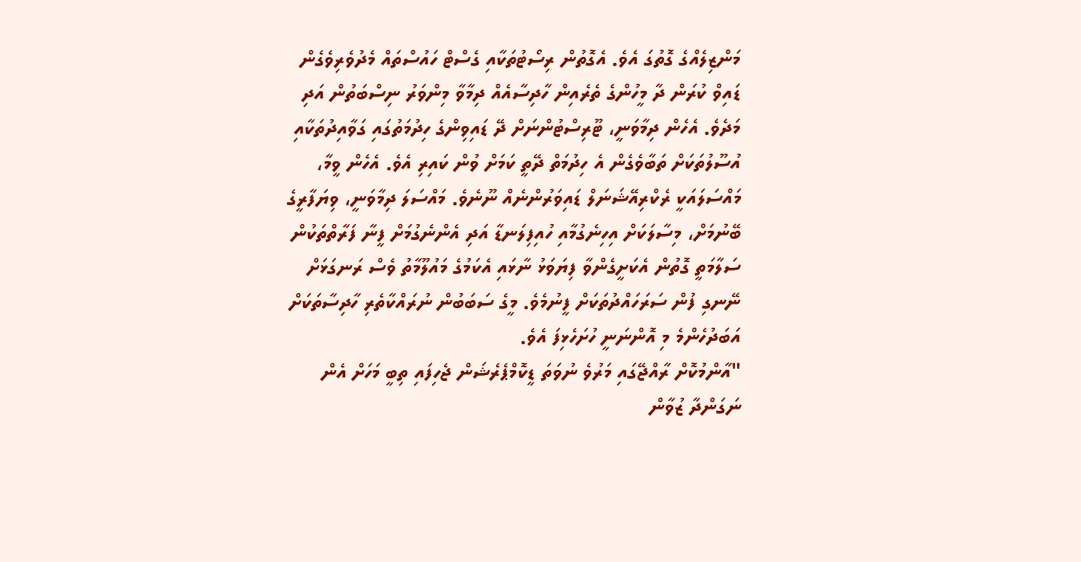މަންޒިލެއްގެ ގޮތުގަ އެވެ. އެގޮތުން ރިސޯޓުތަކާއި ގެސްޓް ހައުސްތައް މެދުވެރިވެގެން ޑައިވް ކުރަން ދާ މީހުންގެ ތެރެއިން ހާދިސާއެއް ދިމާވާ މިންވަރު ނިސްބަތުން އަދި މަދެވެ. އެހެން ދިމާވަނީ، ޓޫރިސްޓުންނަށް ދޭ ޑައިވިންގެ ހިދުމަތުގައި ގަވާއިދުތަކާއި އުސޫލުތަކަށް ތަބާވެގެން އެ ހިދުމަތް ދޭތީ ކަމަށް ވުން ކައިރި އެވެ. އެހެން ވީމާ، މައްސަލައަކީ ރެކްރިއޭޝަނަލް ޑައިވަރުންނެއް ނޫނެވެ. މައްސަލަ ދިމާވަނީ، ވިޔަފާރީގެ ބޭނުމަށް، މިސާލަކަށް އިހިނެގުމާއި ހުއިފިލަނޑާ އަދި އެންނެގުމަށް ފީނާ ފަރާތްތަކުން ސަލާމަތީ ގޮތުން އެކަށީގެންވާ ފިޔަވަޅު ނާޅައި އެކަމުގެ މައުލޫމާތު ވެސް ރަނގަޅަށް ނޭނގި ފުން ސަރަހައްދުތަކަށް ފީނުމެވެ. މީގެ ސަބަބުން ނުރައްކާތެރި ހާދިސާތަކަށް އަބަދުހެންމެ މި އޮންނަނީ ހުށަހެޅިފަ އެވެ.
"އާންމުކޮށް ރާއްޖޭގައި މަރުވެ ނުވަތަ ޑީކޮމްޕެރެޝަން ޖެހިފައި ތިބީ މަހަށް އެން ނަގަންދާ ޒުވާން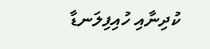ކުދިނާއި ހުއިފިލަނޑާ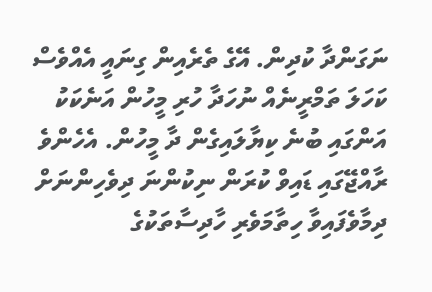ނަގަންދާ ކުދިން. އޭގެ ތެރެއިން ގިނައީ އެއްވެސް ކަހަލަ ތަމްރީނެއް ނުހަދާ ހުރި މީހުން އަނެކަކު އަންގައި ބުނެ ކިޔާލައިގެން ދާ މީހުން. އެހެންވެ ރާއްޖޭގައި ޑައިވް ކުރަން ނިކުންނަ ދިވެހިންނަށް ދިމާވެފައިވާ ހިތާމަވެރި ހާދިސާތަކުގެ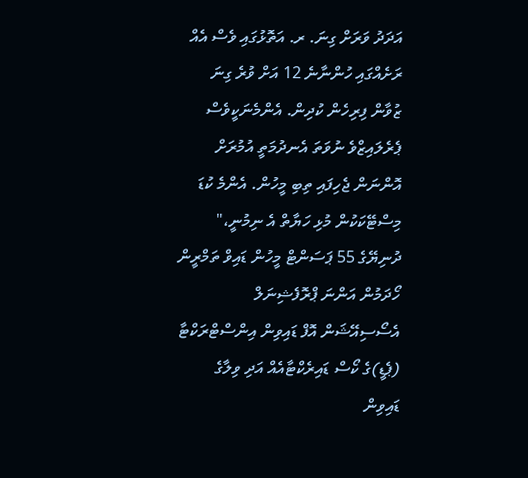އަދަދު ވަރަށް ގިނަ. ރ. އަތޮޅުގައި ވެސް އެއް ރަށެއްގައި ހުންނާނެ 12 އަށް ވުރެ ގިނަ ޒުވާން ފިރިހެން ކުދިން. އެންމެނަކީވެސް ޕެރެލައިޒްވެ ނުވަތަ އެނދުމަތީ އުމުރަށް އޮންނަން ޖެހިފައި ތިބި މީހުން. އެންމެ ކުޑަ މިސްޓޭކަކުން މުޅި ހަޔާތް އެ ނިމުނީ،" ދުނިޔޭގެ 55 ޕަސަންޓް މީހުން ޑައިވް ތަމްރީން ހޯދަމުން އަންނަ ޕްރޮފެޝިނަލް އެސޯސިއޭޝަން އޮފް ޑައިވިން އިންސްޓްރަކްޓާ (ޕެޑީ)ގެ ކޯސް ޑައިރެކްޓާއެއް އަދި ވިލާގެ ޑައިވިން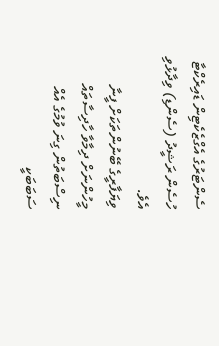ސެންޓަރުގެ އެގްޒެކެޓިން ޑައިރެކްޓާ ހުސެން ރަޝީދު (ސެންޑި) ވިދާޅުވި އެވެ.
ވިޔަފާރީގެ ބޭނުންތަކަށް ފީނާ މީހުންނަށް ދިމާވާ ހާދިސާތައް ނިސްބަތުން ގިނަ ވުމުގެ އެއް ސަބަބަކީ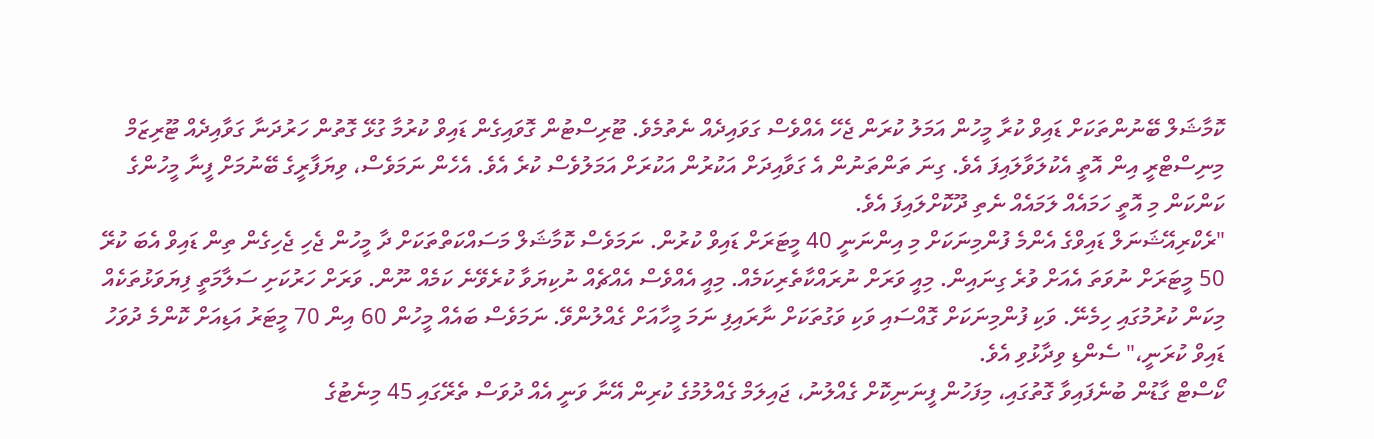ކޮމާޝަލް ބޭނުންތަކަށް ޑައިވް ކުރާ މީހުން އަމަލު ކުރަން ޖެހޭ އެއްވެސް ގަވައިދެއް ނެތުމެވެ. ޓޫރިސްޓުން ގޮވައިގެން ޑައިވް ކުރުމާ ގުޅޭ ގޮތުން ހަރުދަނާ ގަވާއިދެއް ޓޫރިޒަމް މިނިސްޓްރީ އިން އޮތީ އެކުލަވާލައިފަ އެވެ. ގިނަ ތަންތަނުން އެ ގަވާއިދަށް އަކުރުން އަކުރަށް އަމަލުވެސް ކުރެ އެވެ. އެހެން ނަމަވެސް، ވިޔަފާރީގެ ބޭނުމަށް ފީނާ މީހުންގެ ކަންކަން މި އޮތީ ހަމައެއް ލަމައެއް ނެތި ދޫކޮށްލައިފަ އެވެ.
"ރެކްރިއޭޝަނަލް ޑައިވްގެ އެންމެ ފުންމިނަކަށް މި އިންނަނީ 40 މީޓަރަށް ޑައިވް ކުރުން. ނަމަވެސް ކޮމާޝަލް މަސައްކަތްތަކަށް ދާ މީހުން ޖެހި ޖެހިގެން ތިން ޑައިވް އެބަ ކުރޭ 50 މީޓަރަށް ނުވަތަ އެއަށް ވުރެ ގިނައިން. މިއީ ވަރަށް ނުރައްކާތެރިކަމެއް. މިއީ އެއްވެސް އެއްޗެއް ނުކިޔަވާ ކުރެވޭނެ ކަމެއް ނޫން. ވަރަށް ހަރުކަށި ސަލާމަތީ ފިޔަވަޅުތަކެއް މިކަން ކުރުމުގައި ހިމެނޭ. ވަކި ފުންމިނަކަށް ގޮއްސައި ވަކި ވަގުތަކަށް ނާރައިފި ނަމަ މީހާއަށް ގެއްލުންވޭ. ނަމަވެސް ބައެއް މީހުން 60 އިން 70 މީޓަރު އަޑިއަށް ކޮންމެ ދުވަހު ޑައިވް ކުރަނީ،" ސެންޑި ވިދާޅުވި އެވެ.
ކޯސްޓް ގާޑުން ބުނެފައިވާ ގޮތުގައި، މިފަހުން ފީނަނިކޮށް ގެއްލުނު، ޖައިލަމް ގެއްލުމުގެ ކުރިން އޭނާ ވަނީ އެއް ދުވަސް ތެރޭގައި 45 މިނެޓުގެ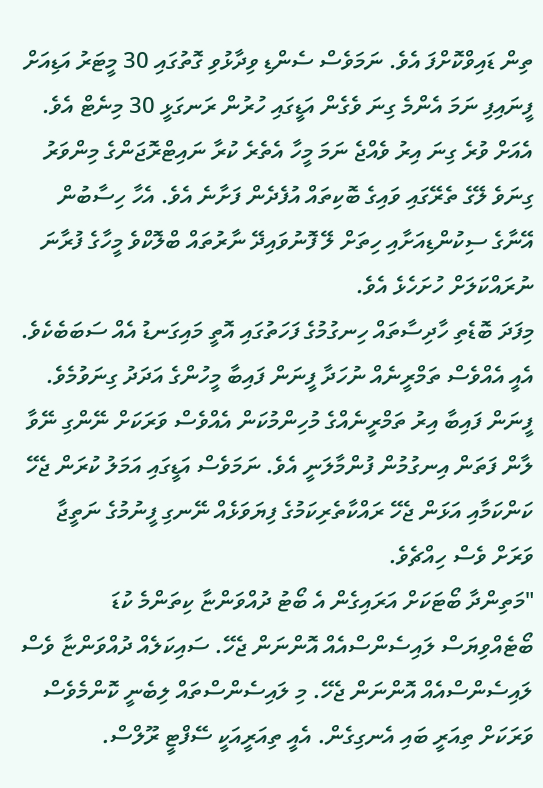ތިން ޑައިވްކޮށްފަ އެވެ. ނަމަވެސް ސެންޑި ވިދާޅުވި ގޮތުގައި 30 މީޓަރު އަޑިއަށް ފީނައިފި ނަމަ އެންމެ ގިނަ ވެގެން އަޑީގައި ހުރުން ރަނގަޅީ 30 މިނެޓް އެވެ. އެއަށް ވުރެ ގިނަ އިރު ވެއްޖެ ނަމަ މީހާ އެތެރެ ކުރާ ނައިޓްރޮޖަންގެ މިންވަރު ގިނަވެ ލޭގެ ތެރޭގައި ވައިގެ ބޮކިތައް އުފެދެން ފަށާނެ އެވެ. އެހާ ހިސާބުން އޭނާގެ ސިކުންޑިއަށާއި ހިތަށް ލޭ ފޮނުވައިދޭ ނާރުތައް ބްލޮކްވެ މީހާގެ ފުރާނަ ނުރައްކަލަށް ހުށަހެޅެ އެވެ.
މިފަދަ ބޮޑެތި ހާދިސާތައް ހިނގުމުގެ ފަހަތުގައި އޮތީ މައިގަނޑު އެއް ސަބަބެކެވެ. އެއީ އެއްވެސް ތަމްރީނެއް ނުހަދާ ފީނަން ފައިބާ މީހުންގެ އަދަދު ގިނަވުމެވެ. ފީނަން ފައިބާ އިރު ތަމްރީނެއްގެ މުހިންމުކަން އެއްވެސް ވަރަކަށް ނޭންގި ނޭވާ ލާން ފަތަން އިނގުމުން ފުންމާލަނީ އެވެ. ނަމަވެސް އަޑީގައި އަމަލު ކުރަން ޖެހޭ ކަންކަމާއި އަޅަން ޖެހޭ ރައްކާތެރިކަމުގެ ފިޔަވަޅެއް ނޭނގި ފީނުމުގެ ނަތީޖާ ވަރަށް ވެސް ހިއްޗެވެ.
"މަތިންދާ ބޯޓަކަށް އަރައިގެން އެ ބޯޓު ދުއްވަންޏާ ކިތަންމެ ކުޑަ ބޯޓެއްވިޔަސް ލައިސެންސްއެއް އޮންނަން ޖެހޭ. ސައިކަލެއް ދުއްވަންޏާ ވެސް ލައިސެންސްއެއް އޮންނަން ޖެހޭ. މި ލައިސެންސްތައް ލިބެނީ ކޮންމެވެސް ވަރަކަށް ތިއަރީ ބައި އެނގިގެން. އެއީ ތިއަރީއަކީ ސޭފްޓީ ރޫލްސް.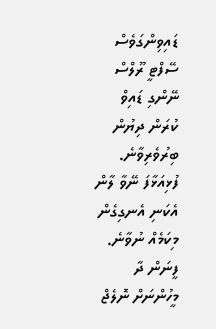ޑައިވިންގަވެސް ސޭފްޓީ ރޫލްސް ނޭންގި ޑައިވް ކުރަން ދިޔުން ބިރުވެރިވާނެ. ފުޅިއަޅާފަ ނޭވާ ލާން އެކަނި އެނގިގެން މިކަމެއް ނުވާނެ. ފީނަން ދާ މީހުންނަށް ނޮލެޖް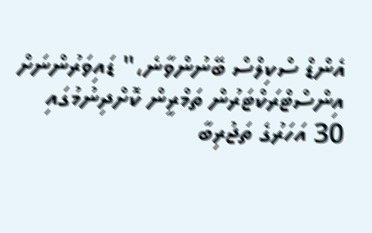އެންޑް ސްކިލްސް ބޭނުންވާނެ،" ޑައިވަރުންނަށް އިންސްޓްރަކްޓަރުން ތަމްރީން ކޮށްދިނުމުގައި 30 އަހަރުގެ ތަޖުރިބާ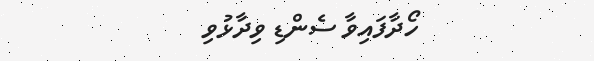ހޯދާފައިވާ ސެންޑި ވިދާޅުވި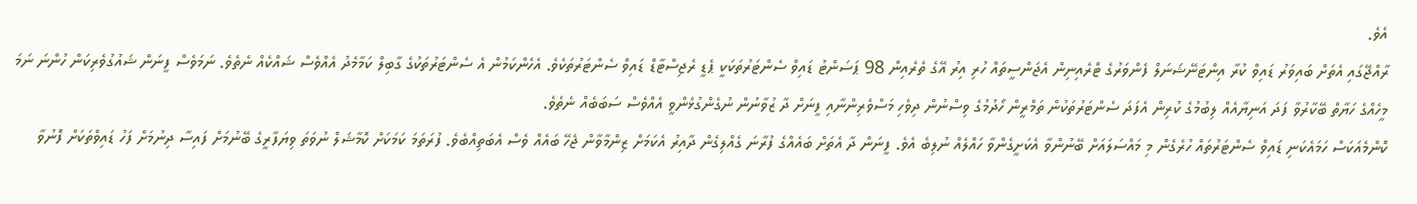އެވެ.
ރާއްޖޭގައި އެތަށް ބައިވަރު ޑައިވް ކުރާ އިންޓަނޭޝަނަލް ފެންވަރުގެ ޓްރެއިނިން އެޖަންސީތައް ހުރި އިރު އޭގެ ތެރެއިން 98 ޕަސަންޓު ޑައިވް ސެންޓަރުތަކަކީ ޕެޑީ ރެޖިސްޓާޑް ޑައިވް ސެންޓަރުތަކެވެ. އެހެންކަމުން އެ ސެންޓަރުތަކުގެ ގާބިލް ކަމާމެދު އެއްވެސް ޝައްކެއް ނެތެވެ. ނަމަވެސް ފީނަން ޝައުގުވެރިކަން ހުންނަ ނަމަ މީހެއްގެ ހަޔާތް ބޭކާރުވާ ފަދަ އަނިޔާއެއް ލިބުމުގެ ކުރިން އެފަދަ ސެންޓަރުތަކުން ތަމްރީން ހޯދުމުގެ ވިސްނުން ދިވެހި މަސްވެރިންނާއި ފީނަށް ދާ ޒުވާނުން ނުގެންގުޅެންވީ އެއްވެސް ސަބަބެއް ނެތެވެ.
ކޮންމެއަކަސް ހަމައެކަނި ޑައިވް ސެންޓަރުތައް ހުރެގެން މި މައްސަލައަށް ބޭނުންވާ އެކަށީގެންވާ ހައްލެއް ނުލިބެ އެވެ. ފީނަން ދާ އެތަށް ބައެއްގެ ފުރާނަ ގެއްލިގެން ދާއިރު އެކަމަށް ޒިންމާވާން ޖެހޭ ބައެއް ވެސް އެބަތިއްބެވެ. ފުރަތަމަ ކަމަކަށް ކޮމާޝަލް ނުވަތަ ވިޔަފާރީގެ ބޭނުމަށް ފައިސާ ދިނުމަށް ފަހު ޑައިވްތަކަށް ފޮނުވާ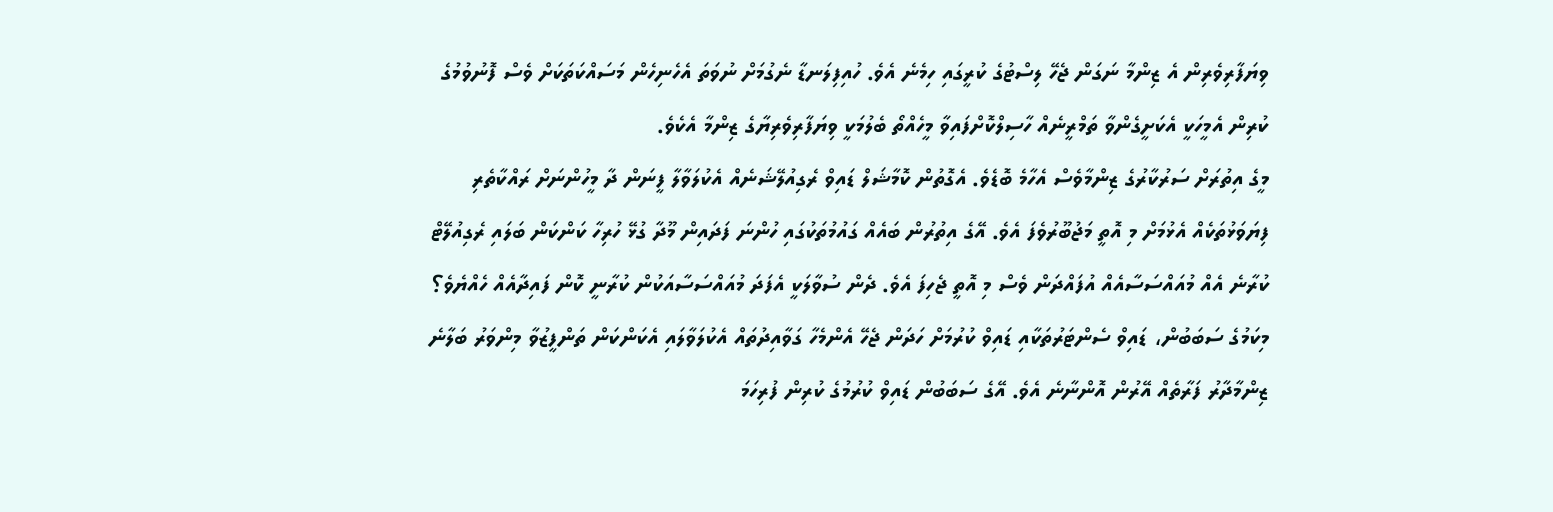ވިޔަފާރިވެރިން އެ ޒިންމާ ނަގަން ޖެހޭ ލިސްޓުގެ ކުރީގައި ހިމެނެ އެވެ. ހުއިފިލަނޑާ ނެގުމަށް ނުވަތަ އެހެނިހެން މަސައްކަތަކަށް ވެސް ފޮނުވުމުގެ ކުރިން އެމީހަކީ އެކަށީގެންވާ ތަމްރީނެއް ހާސިލްކޮށްފައިވާ މީހެއްތޯ ބެލުމަކީ ވިޔަފާރިވެރިޔާގެ ޒިންމާ އެކެވެ.
މީގެ އިތުރަށް ސަރުކާރުގެ ޒިންމާވެސް އެހާމެ ބޮޑެވެ. އެގޮތުން ކޮމާޝަލް ޑައިވް ރެގިއުލޭޝަނެއް އެކުލަވާލާ ފީނަން ދާ މީހުންނަށް ރައްކާތެރި ފިޔަވަޅުތަކެއް އެޅުމަށް މި އޮތީ މަޖުބޫރުވެފަ އެވެ. އޭގެ އިތުރުން ބައެއް ގައުމުތަކުގައި ހުންނަ ފަދައިން މޫދާ ގުޅޭ ހުރިހާ ކަންކަން ބަލައި ރެގިއުލޭޓް ކުރާނެ އެއް މުއައްސަސާއެއް އުފައްދަން ވެސް މި އޮތީ ޖެހިފަ އެވެ. ދެން ސުވާލަކީ އެފަދަ މުއައްސަސާއަކުން ކުރާނީ ކޮން ފައިދާއެއް ހެއްޔެވެ؟ މިކަމުގެ ސަބަބުން، ޑައިވް ސެންޓަރުތަކާއި ޑައިވް ކުރުމަށް ހަދަން ޖެހޭ އެންމެހާ ގަވާއިދުތައް އެކުލަވާލައި އެކަންކަން ތަންފީޒުވާ މިންވަރު ބަލާނެ ޒިންމާދާރު ފަރާތެއް އޭރުން އޮންނާނެ އެވެ. އޭގެ ސަބަބުން ޑައިވް ކުރުމުގެ ކުރިން ފުރިހަމަ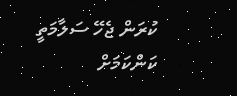ކުރަން ޖެހޭ ސަލާމަތީ ކަންކަމަށް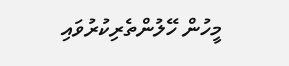މީހުން ހޭލުންތެރިކުރުވައި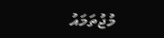މުޖުތަމައު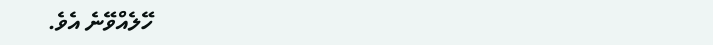ހޭލެއްވޭނެ އެވެ.